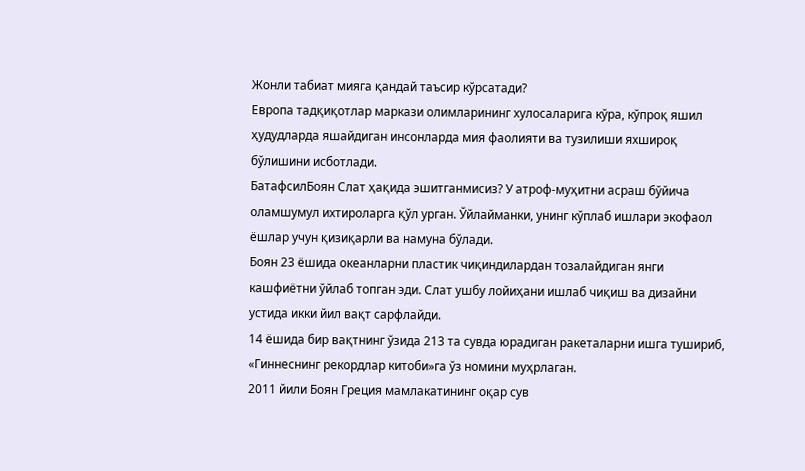Жонли табиат мияга қандай таъсир кўрсатади?
Европа тадқиқотлар маркази олимларининг хулосаларига кўра, кўпроқ яшил ҳудудларда яшайдиган инсонларда мия фаолияти ва тузилиши яхшироқ бўлишини исботлади.
БатафсилБоян Слат ҳақида эшитганмисиз? У атроф-муҳитни асраш бўйича оламшумул ихтироларга қўл урган. Ўйлайманки, унинг кўплаб ишлари экофаол ёшлар учун қизиқарли ва намуна бўлади.
Боян 23 ёшида океанларни пластик чиқиндилардан тозалайдиган янги кашфиётни ўйлаб топган эди. Слат ушбу лойиҳани ишлаб чиқиш ва дизайни устида икки йил вақт сарфлайди.
14 ёшида бир вақтнинг ўзида 213 та сувда юрадиган ракеталарни ишга тушириб, «Гиннеснинг рекордлар китоби»га ўз номини муҳрлаган.
2011 йили Боян Греция мамлакатининг оқар сув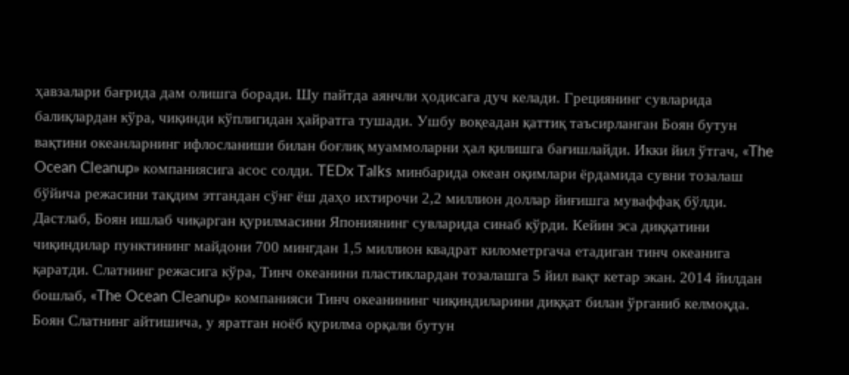ҳавзалари бағрида дам олишга боради. Шу пайтда аянчли ҳодисага дуч келади. Грециянинг сувларида балиқлардан кўра, чиқинди кўплигидан ҳайратга тушади. Ушбу воқеадан қаттиқ таъсирланган Боян бутун вақтини океанларнинг ифлосланиши билан боғлиқ муаммоларни ҳал қилишга бағишлайди. Икки йил ўтгач, «The Ocean Cleanup» компаниясига асос солди. TEDx Talks минбарида океан оқимлари ёрдамида сувни тозалаш бўйича режасини тақдим этгандан сўнг ёш даҳо ихтирочи 2,2 миллион доллар йиғишга муваффақ бўлди.
Дастлаб, Боян ишлаб чиқарган қурилмасини Япониянинг сувларида синаб кўрди. Кейин эса диққатини чиқиндилар пунктининг майдони 700 мингдан 1,5 миллион квадрат километргача етадиган тинч океанига қаратди. Слатнинг режасига кўра, Тинч океанини пластиклардан тозалашга 5 йил вақт кетар экан. 2014 йилдан бошлаб, «The Ocean Cleanup» компанияси Тинч океанининг чиқиндиларини диққат билан ўрганиб келмоқда.
Боян Слатнинг айтишича, у яратган ноёб қурилма орқали бутун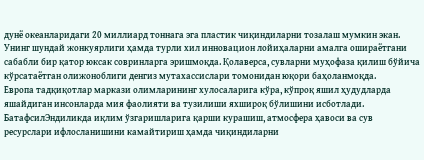дунё океанларидаги 20 миллиард тоннага эга пластик чиқиндиларни тозалаш мумкин экан. Унинг шундай жонкуярлиги ҳамда турли хил инновацион лойиҳаларни амалга ошираётгани сабабли бир қатор юксак совринларга эришмоқда. Қолаверса, сувларни муҳофаза қилиш бўйича кўрсатаётган олижоноблиги денгиз мутахассислари томонидан юқори баҳоланмоқда.
Европа тадқиқотлар маркази олимларининг хулосаларига кўра, кўпроқ яшил ҳудудларда яшайдиган инсонларда мия фаолияти ва тузилиши яхшироқ бўлишини исботлади.
БатафсилЭндиликда иқлим ўзгаришларига қарши курашиш, атмосфера ҳавоси ва сув ресурслари ифлосланишини камайтириш ҳамда чиқиндиларни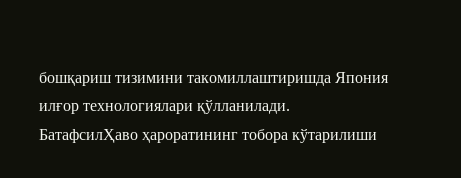бошқариш тизимини такомиллаштиришда Япония илғор технологиялари қўлланилади.
БатафсилҲаво ҳароратининг тобора кўтарилиши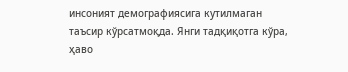инсоният демографиясига кутилмаган таъсир кўрсатмоқда. Янги тадқиқотга кўра, ҳаво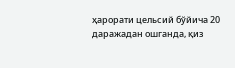ҳарорати цельсий бўйича 20 даражадан ошганда, қиз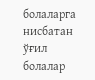болаларга нисбатан ўғил болалар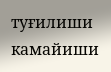туғилиши камайиши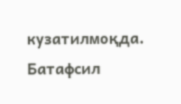кузатилмоқда.
Батафсил